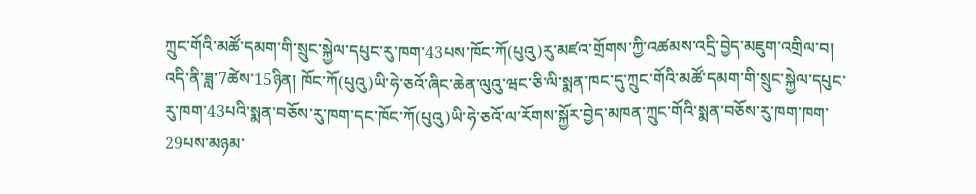ཀྲུང་གོའི་མཚོ་དམག་གི་སྲུང་སྐྱེལ་དཔུང་རུ་ཁག་43པས་ཁོང་ཀོ(པུའུ)རུ་མཛའ་གྲོགས་ཀྱི་འཚམས་འདྲི་བྱེད་མཇུག་འགྲིལ་བ།
འདི་ནི་ཟླ་7ཚེས་15ཉིན། ཁོང་ཀོ(པུའུ)ཡི་ཧེ་ཅའོ་ཞིང་ཆེན་ལུའུ་ཝང་ཅི་ལི་སྨན་ཁང་དུ་ཀྲུང་གོའི་མཚོ་དམག་གི་སྲུང་སྐྱེལ་དཔུང་རུ་ཁག་43པའི་སྨན་བཅོས་རུ་ཁག་དང་ཁོང་ཀོ(པུའུ)ཡི་ཧེ་ཅའོ་ལ་རོགས་སྐྱོར་བྱེད་མཁན་ཀྲུང་གོའི་སྨན་བཅོས་རུ་ཁག་ཁག་29པས་མཉམ་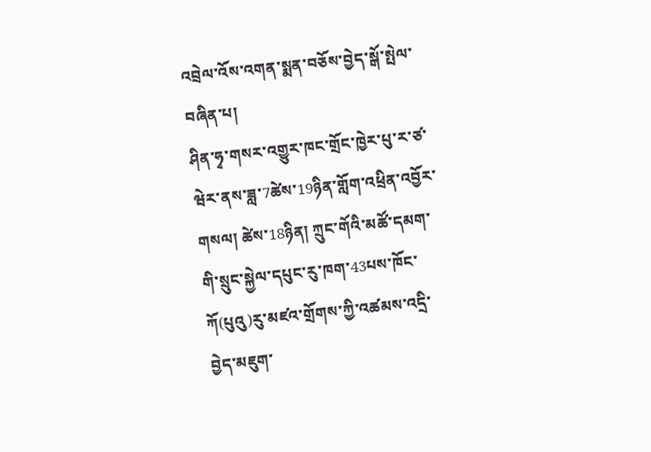འབྲེལ་འོས་འགན་སྨན་བཅོས་བྱེད་སྒོ་སྤེལ་བཞིན་པ།
ཤིན་ཧྭ་གསར་འགྱུར་ཁང་གྲོང་ཁྱེར་པུ་ར་ཙ་ཝེར་ནས་ཟླ་7ཚེས་19ཉིན་གློག་འཕྲིན་འབྱོར་གསལ། ཚེས་18ཉིན། ཀྲུང་གོའི་མཚོ་དམག་གི་སྲུང་སྐྱེལ་དཔུང་རུ་ཁག་43པས་ཁོང་ཀོ(པུའུ)རུ་མཛའ་གྲོགས་ཀྱི་འཚམས་འདྲི་བྱེད་མཇུག་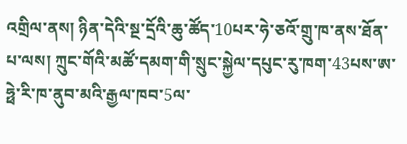འགྲིལ་ནས། ཉིན་དེའི་སྔ་དྲོའི་ཆུ་ཚོད་10པར་ཧེ་ཅའོ་གྲུ་ཁ་ནས་ཐོན་པ་ལས། ཀྲུང་གོའི་མཚོ་དམག་གི་སྲུང་སྐྱེལ་དཔུང་རུ་ཁག་43པས་ཨ་ཧྥེ་རི་ཁ་ནུབ་མའི་རྒྱལ་ཁབ་5ལ་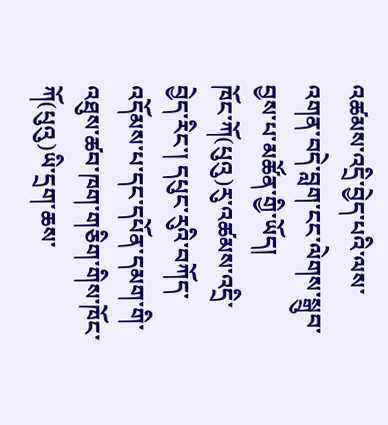འཚམས་འདྲི་བྱེད་པའི་ལས་འགན་བདེ་བླག་ངང་ལེགས་སྒྲུབ་བྱས་པ་མཚོན་གྱི་ཡོད།
ཁོང་ཀོ(པུའུ)རུ་འཚམས་འདྲི་བྱེད་རིང་། དཔུང་རུའི་བཀོད་འདོམས་པ་དང་དཔོན་དམག་གི་འཐུས་ཚབ་ཁག་གཅིག་གིས་ཁོང་ཀོ(པུའུ)ཡི་དྲག་ཆས་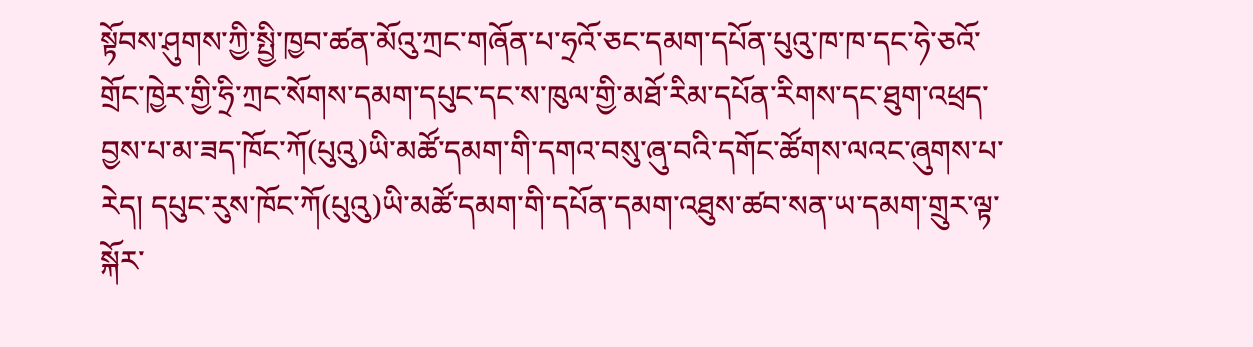སྟོབས་ཤུགས་ཀྱི་སྤྱི་ཁྱབ་ཚན་མོའུ་ཀྲང་གཞོན་པ་ཧྲའོ་ཅང་དམག་དཔོན་པུའུ་ཁ་ཁ་དང་ཧེ་ཅའོ་གྲོང་ཁྱེར་གྱི་ཧྲི་ཀྲང་སོགས་དམག་དཔུང་དང་ས་ཁུལ་གྱི་མཐོ་རིམ་དཔོན་རིགས་དང་ཐུག་འཕྲད་བྱས་པ་མ་ཟད་ཁོང་ཀོ(པུའུ)ཡི་མཚོ་དམག་གི་དགའ་བསུ་ཞུ་བའི་དགོང་ཚོགས་ལའང་ཞུགས་པ་རེད། དཔུང་རུས་ཁོང་ཀོ(པུའུ)ཡི་མཚོ་དམག་གི་དཔོན་དམག་འཐུས་ཚབ་སན་ཡ་དམག་གྲུར་ལྟ་སྐོར་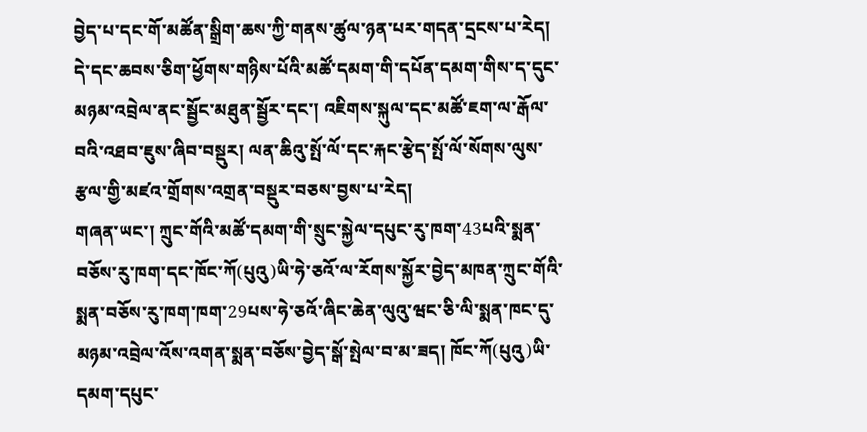བྱེད་པ་དང་གོ་མཚོན་སྒྲིག་ཆས་ཀྱི་གནས་ཚུལ་ཉན་པར་གདན་དྲངས་པ་རེད། དེ་དང་ཆབས་ཅིག་ཕྱོགས་གཉིས་པོའི་མཚོ་དམག་གི་དཔོན་དམག་གིས་ད་དུང་མཉམ་འབྲེལ་ནང་སྦྱོང་མཐུན་སྦྱོར་དང་། འཇིགས་སྐུལ་དང་མཚོ་ཇག་ལ་རྒོལ་བའི་འཐབ་ཇུས་ཞིབ་བསྡུར། ལན་ཆིའུ་སྤོ་ལོ་དང་རྐང་རྩེད་སྤོ་ལོ་སོགས་ལུས་རྩལ་གྱི་མཛའ་གྲོགས་འགྲན་བསྡུར་བཅས་བྱས་པ་རེད།
གཞན་ཡང་། ཀྲུང་གོའི་མཚོ་དམག་གི་སྲུང་སྐྱེལ་དཔུང་རུ་ཁག་43པའི་སྨན་བཅོས་རུ་ཁག་དང་ཁོང་ཀོ(པུའུ)ཡི་ཧེ་ཅའོ་ལ་རོགས་སྐྱོར་བྱེད་མཁན་ཀྲུང་གོའི་སྨན་བཅོས་རུ་ཁག་ཁག་29པས་ཧེ་ཅའོ་ཞིང་ཆེན་ལུའུ་ཝང་ཅི་ལི་སྨན་ཁང་དུ་མཉམ་འབྲེལ་འོས་འགན་སྨན་བཅོས་བྱེད་སྒོ་སྤེལ་བ་མ་ཟད། ཁོང་ཀོ(པུའུ)ཡི་དམག་དཔུང་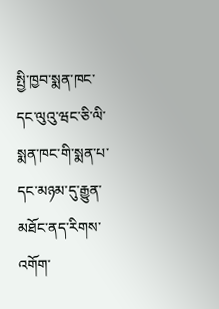སྤྱི་ཁྱབ་སྨན་ཁང་དང་ལུའུ་ཝང་ཅི་ལི་སྨན་ཁང་གི་སྨན་པ་དང་མཉམ་དུ་རྒྱུན་མཐོང་ནད་རིགས་འགོག་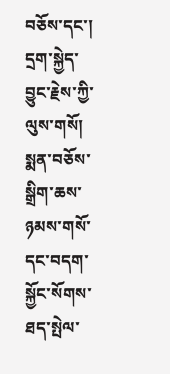བཅོས་དང་། དྲག་སྐྱེད་བྱུང་རྗེས་ཀྱི་ལུས་གསོ། སྨན་བཅོས་སྒྲིག་ཆས་ཉམས་གསོ་དང་བདག་སྐྱོང་སོགས་ཐད་སྤེལ་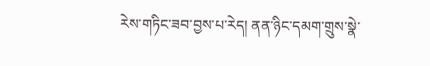རེས་གཏིང་ཟབ་བྱས་པ་རེད། ནན་ཉིང་དམག་གྲུས་སྣེ་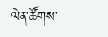ལེན་ཚོགས་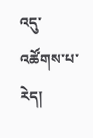འདུ་འཚོགས་པ་རེད།